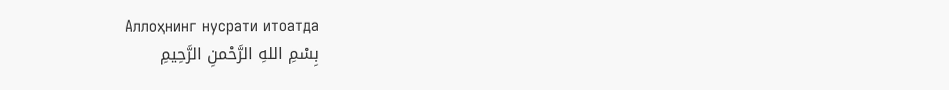Аллоҳнинг нусрати итоатда
بِسْمِ اللهِ الرَّحْمنِ الرَّحِيمِ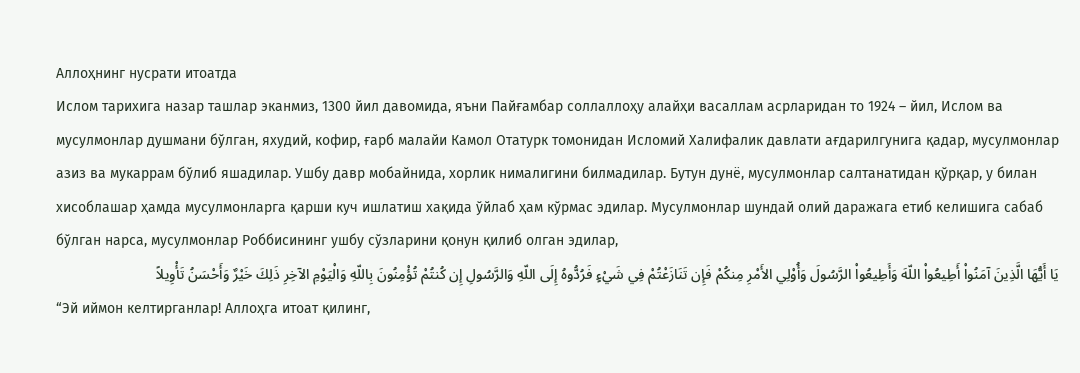Аллоҳнинг нусрати итоатда
Ислом тарихига назар ташлар эканмиз, 1300 йил давомида, яъни Пайғамбар соллаллоҳу алайҳи васаллам асрларидан то 1924 – йил, Ислом ва мусулмонлар душмани бўлган, яхудий, кофир, ғарб малайи Камол Отатурк томонидан Исломий Халифалик давлати ағдарилгунига қадар, мусулмонлар азиз ва мукаррам бўлиб яшадилар. Ушбу давр мобайнида, хорлик нималигини билмадилар. Бутун дунё, мусулмонлар салтанатидан қўрқар, у билан хисоблашар ҳамда мусулмонларга қарши куч ишлатиш хақида ўйлаб ҳам кўрмас эдилар. Мусулмонлар шундай олий даражага етиб келишига сабаб бўлган нарса, мусулмонлар Роббисининг ушбу сўзларини қонун қилиб олган эдилар,
يَا أَيُّهَا الَّذِينَ آمَنُواْ أَطِيعُواْ اللّهَ وَأَطِيعُواْ الرَّسُولَ وَأُوْلِي الأَمْرِ مِنكُمْ فَإِن تَنَازَعْتُمْ فِي شَيْءٍ فَرُدُّوهُ إِلَى اللّهِ وَالرَّسُولِ إِن كُنتُمْ تُؤْمِنُونَ بِاللّهِ وَالْيَوْمِ الآخِرِ ذَلِكَ خَيْرٌ وَأَحْسَنُ تَأْوِيلاً
“Эй иймон келтирганлар! Аллоҳга итоат қилинг,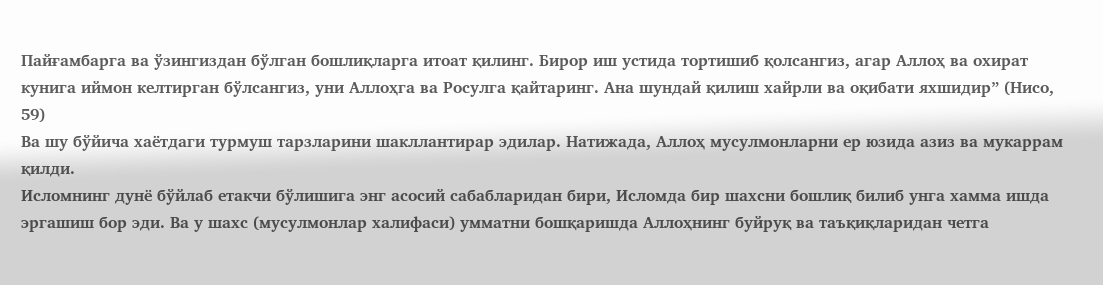Пайғамбарга ва ўзингиздан бўлган бошлиқларга итоат қилинг. Бирор иш устида тортишиб қолсангиз, агар Аллоҳ ва охират кунига иймон келтирган бўлсангиз, уни Аллоҳга ва Росулга қайтаринг. Ана шундай қилиш хайрли ва оқибати яхшидир” (Нисо, 59)
Ва шу бўйича хаётдаги турмуш тарзларини шакллантирар эдилар. Натижада, Аллоҳ мусулмонларни ер юзида азиз ва мукаррам қилди.
Исломнинг дунё бўйлаб етакчи бўлишига энг асосий сабабларидан бири, Исломда бир шахсни бошлиқ билиб унга хамма ишда эргашиш бор эди. Ва у шахс (мусулмонлар халифаси) умматни бошқаришда Аллоҳнинг буйруқ ва таъқиқларидан четга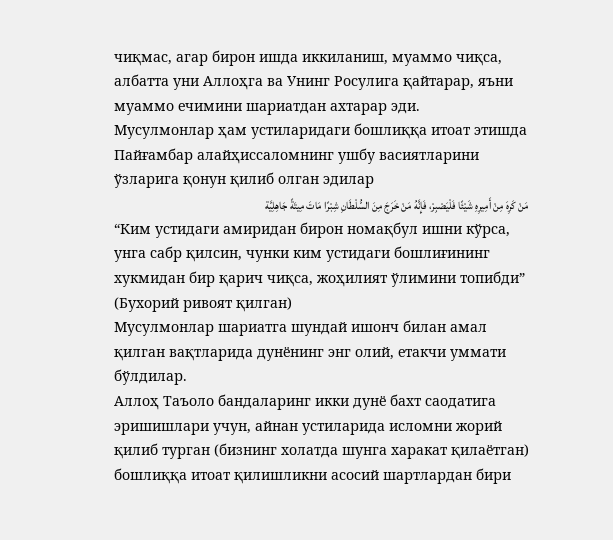чиқмас, агар бирон ишда иккиланиш, муаммо чиқса, албатта уни Аллоҳга ва Унинг Росулига қайтарар, яъни муаммо ечимини шариатдан ахтарар эди.
Мусулмонлар ҳам устиларидаги бошлиққа итоат этишда Пайғамбар алайҳиссаломнинг ушбу васиятларини ўзларига қонун қилиб олган эдилар
مَنْ كَرِهَ مِنْ أَمِيرِهِ شَيْئًا فَلْيَصْبِرْ، فَإِنَّهُ مَنْ خَرَجَ مِنَ السُّلْطَانِ شِبْرًا مَاتَ مِيتَةً جَاهِلِيَّة
“Ким устидаги амиридан бирон номақбул ишни кўрса, унга сабр қилсин, чунки ким устидаги бошлиғининг хукмидан бир қарич чиқса, жоҳилият ўлимини топибди” (Бухорий ривоят қилган)
Мусулмонлар шариатга шундай ишонч билан амал қилган вақтларида дунёнинг энг олий, етакчи уммати бўлдилар.
Аллоҳ Таъоло бандаларинг икки дунё бахт саодатига эришишлари учун, айнан устиларида исломни жорий қилиб турган (бизнинг холатда шунга харакат қилаётган) бошлиққа итоат қилишликни асосий шартлардан бири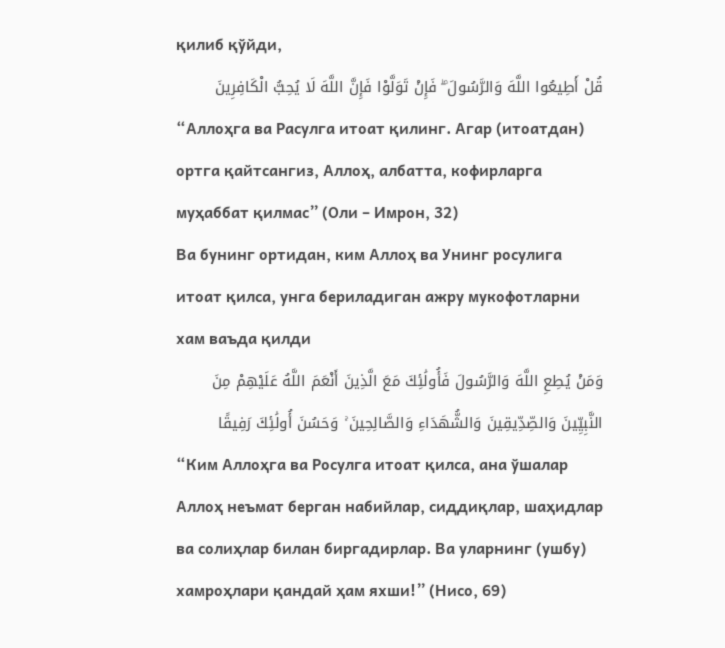қилиб қўйди,
قُلْ أَطِيعُوا اللَّهَ وَالرَّسُولَ ۖ فَإِنْ تَوَلَّوْا فَإِنَّ اللَّهَ لَا يُحِبُّ الْكَافِرِينَ
“Аллоҳга ва Расулга итоат қилинг. Агар (итоатдан) ортга қайтсангиз, Аллоҳ, албатта, кофирларга муҳаббат қилмас” (Оли – Имрон, 32)
Ва бунинг ортидан, ким Аллоҳ ва Унинг росулига итоат қилса, унга бериладиган ажру мукофотларни хам ваъда қилди
وَمَنْ يُطِعِ اللَّهَ وَالرَّسُولَ فَأُولَٰئِكَ مَعَ الَّذِينَ أَنْعَمَ اللَّهُ عَلَيْهِمْ مِنَ النَّبِيِّينَ وَالصِّدِّيقِينَ وَالشُّهَدَاءِ وَالصَّالِحِينَ ۚ وَحَسُنَ أُولَٰئِكَ رَفِيقًا
“Ким Аллоҳга ва Росулга итоат қилса, ана ўшалар Аллоҳ неъмат берган набийлар, сиддиқлар, шаҳидлар ва солиҳлар билан биргадирлар. Ва уларнинг (ушбу) хамроҳлари қандай ҳам яхши!” (Нисо, 69)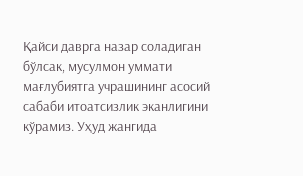Қайси даврга назар соладиган бўлсак, мусулмон уммати мағлубиятга учрашининг асосий сабаби итоатсизлик эканлигини кўрамиз. Уҳуд жангида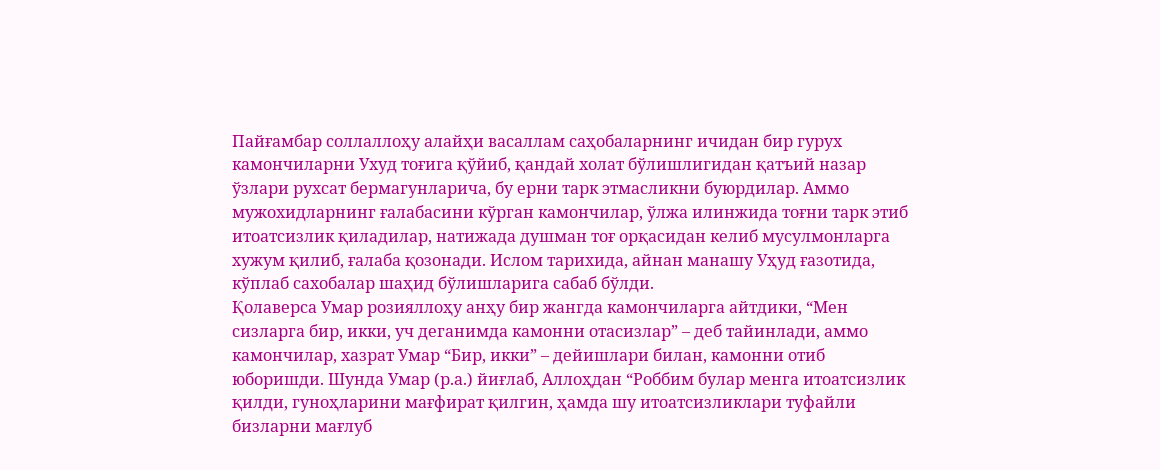Пайғамбар соллаллоҳу алайҳи васаллам саҳобаларнинг ичидан бир гурух камончиларни Ухуд тоғига қўйиб, қандай холат бўлишлигидан қатъий назар ўзлари рухсат бермагунларича, бу ерни тарк этмасликни буюрдилар. Аммо мужохидларнинг ғалабасини кўрган камончилар, ўлжа илинжида тоғни тарк этиб итоатсизлик қиладилар, натижада душман тоғ орқасидан келиб мусулмонларга хужум қилиб, ғалаба қозонади. Ислом тарихида, айнан манашу Уҳуд ғазотида, кўплаб сахобалар шаҳид бўлишларига сабаб бўлди.
Қолаверса Умар розияллоҳу анҳу бир жангда камончиларга айтдики, “Мен сизларга бир, икки, уч деганимда камонни отасизлар” – деб тайинлади, аммо камончилар, хазрат Умар “Бир, икки” – дейишлари билан, камонни отиб юборишди. Шунда Умар (р.а.) йиғлаб, Аллоҳдан “Роббим булар менга итоатсизлик қилди, гуноҳларини мағфират қилгин, ҳамда шу итоатсизликлари туфайли бизларни мағлуб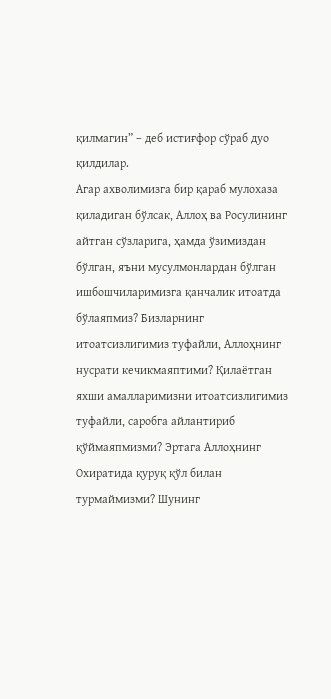қилмагин” – деб истиғфор сўраб дуо қилдилар.
Агар ахволимизга бир қараб мулохаза қиладиган бўлсак, Аллоҳ ва Росулининг айтган сўзларига, ҳамда ўзимиздан бўлган, яъни мусулмонлардан бўлган ишбошчиларимизга қанчалик итоатда бўлаяпмиз? Бизларнинг итоатсизлигимиз туфайли, Аллоҳнинг нусрати кечикмаяптими? Қилаётган яхши амалларимизни итоатсизлигимиз туфайли, саробга айлантириб қўймаяпмизми? Эртага Аллоҳнинг Охиратида қуруқ қўл билан турмаймизми? Шунинг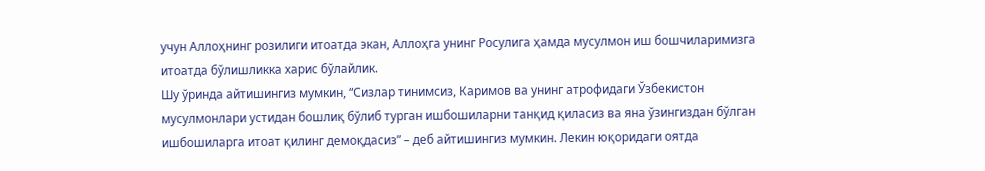учун Аллоҳнинг розилиги итоатда экан, Аллоҳга унинг Росулига ҳамда мусулмон иш бошчиларимизга итоатда бўлишликка харис бўлайлик.
Шу ўринда айтишингиз мумкин, “Сизлар тинимсиз, Каримов ва унинг атрофидаги Ўзбекистон мусулмонлари устидан бошлиқ бўлиб турган ишбошиларни танқид қиласиз ва яна ўзингиздан бўлган ишбошиларга итоат қилинг демоқдасиз” – деб айтишингиз мумкин. Лекин юқоридаги оятда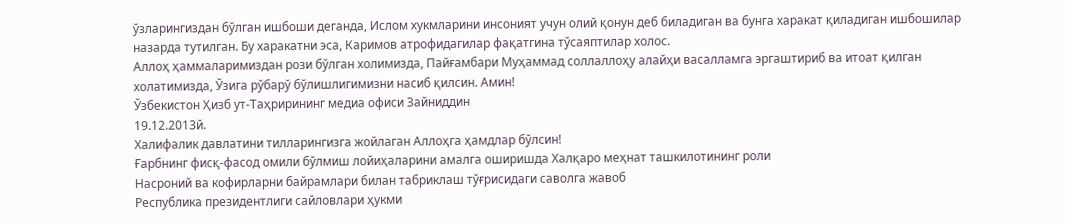ўзларингиздан бўлган ишбоши деганда, Ислом хукмларини инсоният учун олий қонун деб биладиган ва бунга харакат қиладиган ишбошилар назарда тутилган. Бу харакатни эса, Каримов атрофидагилар фақатгина тўсаяптилар холос.
Аллоҳ ҳаммаларимиздан рози бўлган холимизда, Пайғамбари Муҳаммад соллаллоҳу алайҳи васалламга эргаштириб ва итоат қилган холатимизда, Ўзига рўбарў бўлишлигимизни насиб қилсин. Амин!
Ўзбекистон Ҳизб ут-Таҳрирининг медиа офиси Зайниддин
19.12.2013й.
Халифалик давлатини тилларингизга жойлаган Аллоҳга ҳамдлар бўлсин!
Ғарбнинг фисқ-фасод омили бўлмиш лойиҳаларини амалга оширишда Халқаро меҳнат ташкилотининг роли
Насроний ва кофирларни байрамлари билан табриклаш тўғрисидаги саволга жавоб
Республика президентлиги сайловлари ҳукми